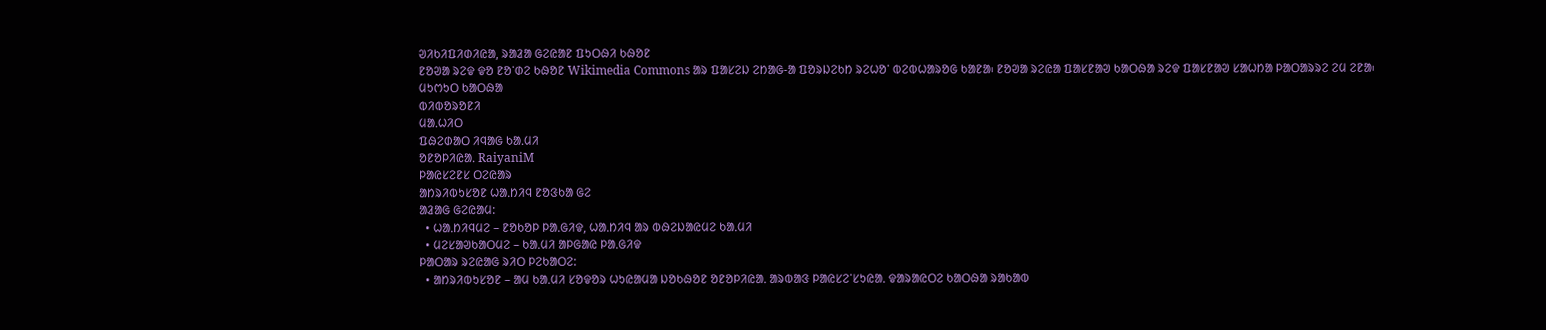ᱣᱤᱠᱤᱯᱤᱰᱤᱭᱟ, ᱨᱟᱲᱟ ᱜᱮᱭᱟᱱ ᱯᱩᱛᱷᱤ ᱠᱷᱚᱱ
ᱱᱚᱣᱟ ᱨᱮᱫ ᱫᱚ ᱱᱚᱸᱰᱮ ᱠᱷᱚᱱ Wikimedia Commons ᱟᱨ ᱯᱟᱥᱮᱡ ᱮᱴᱟᱜ-ᱟ ᱯᱚᱨᱡᱮᱠᱴ ᱨᱮᱦᱚᱸ ᱵᱮᱵᱦᱟᱨᱚᱜ ᱠᱟᱱᱟ᱾ ᱱᱚᱣᱟ ᱨᱮᱭᱟ ᱯᱟᱥᱱᱟᱣ ᱠᱟᱛᱷᱟ ᱨᱮᱫ ᱯᱟᱥᱱᱟᱣ ᱥᱟᱦᱴᱟ ᱞᱟᱛᱟᱨᱨᱮ ᱮᱢ ᱮᱱᱟ᱾
ᱢᱩᱬᱩᱛ ᱠᱟᱛᱷᱟ
ᱵᱤᱵᱚᱨᱚᱱᱤ
ᱢᱟᱹᱦᱤᱛ
ᱯᱷᱮᱰᱟᱛ ᱤᱧᱟᱜ ᱠᱟᱹᱢᱤ
ᱚᱱᱚᱞᱤᱭᱟᱹ RaiyaniM
ᱞᱟᱭᱥᱮᱱᱥ ᱛᱮᱭᱟᱨ
ᱟᱴᱨᱤᱵᱩᱥᱚᱱ ᱦᱟᱹᱴᱤᱧ ᱱᱚᱝᱠᱟ ᱜᱮ
ᱟᱲᱟᱜ ᱜᱮᱭᱟᱢ:
  • ᱦᱟᱹᱴᱤᱧᱢᱮ – ᱱᱚᱠᱚᱞ ᱞᱟᱹᱜᱤᱫ, ᱦᱟᱹᱴᱤᱧ ᱟᱨ ᱵᱷᱮᱡᱟᱭᱢᱮ ᱠᱟᱹᱢᱤ
  • ᱢᱮᱥᱟᱣᱠᱟᱛᱢᱮ – ᱠᱟᱹᱢᱤ ᱟᱞᱜᱟᱭ ᱞᱟᱹᱜᱤᱫ
ᱞᱟᱛᱟᱨ ᱨᱮᱭᱟᱜ ᱨᱤᱛ ᱞᱮᱠᱟᱛᱮ:
  • ᱟᱴᱨᱤᱵᱩᱥᱚᱱ – ᱟᱢ ᱠᱟᱹᱢᱤ ᱥᱚᱫᱚᱨ ᱦᱩᱭᱟᱢᱟ ᱡᱚᱠᱷᱚᱱ ᱚᱱᱚᱞᱤᱭᱟᱹ ᱟᱨᱵᱟᱝ ᱞᱟᱭᱥᱮᱸᱥᱩᱭᱟᱹ ᱫᱟᱨᱟᱭᱛᱮ ᱠᱟᱛᱷᱟ ᱨᱟᱠᱟᱵ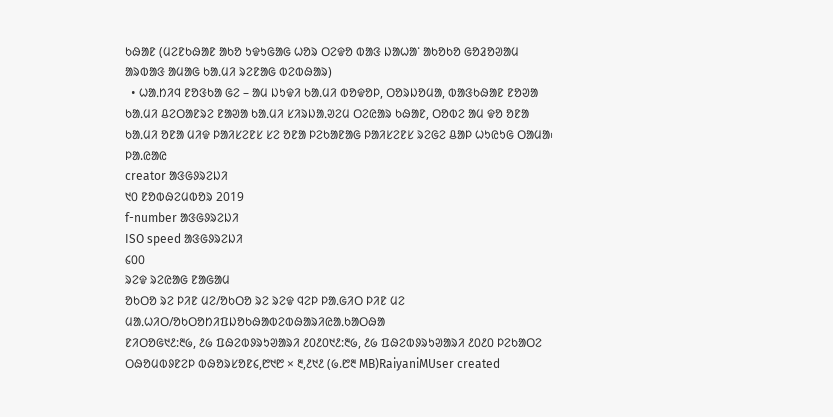ᱠᱷᱟᱱ (ᱢᱮᱱᱠᱷᱟᱱ ᱟᱠᱚ ᱩᱫᱩᱜᱟᱜ ᱦᱚᱨ ᱛᱮᱫᱚ ᱵᱟᱝ ᱡᱟᱦᱟᱸ ᱟᱠᱚᱠᱚ ᱜᱚᱲᱚᱣᱟᱢ ᱟᱨᱵᱟᱝ ᱟᱢᱟᱜ ᱠᱟᱹᱢᱤ ᱨᱮᱱᱟᱜ ᱵᱮᱵᱷᱟᱨ)
  • ᱦᱟᱹᱴᱤᱧ ᱱᱚᱝᱠᱟ ᱜᱮ – ᱟᱢ ᱡᱩᱫᱤ ᱠᱟᱹᱢᱤ ᱵᱚᱫᱚᱞ, ᱛᱚᱨᱡᱚᱢᱟ, ᱵᱟᱝᱠᱷᱟᱱ ᱱᱚᱣᱟ ᱠᱟᱹᱢᱤ ᱪᱮᱛᱟᱱᱨᱮ ᱱᱟᱣᱟ ᱠᱟᱹᱢᱤ ᱥᱤᱨᱡᱟᱹᱣᱮᱢ ᱛᱮᱭᱟᱨ ᱠᱷᱟᱱ, ᱛᱚᱵᱮ ᱟᱢ ᱫᱚ ᱚᱱᱟ ᱠᱟᱹᱢᱤ ᱚᱱᱟ ᱢᱤᱫ ᱞᱟᱤᱥᱮᱱᱥ ᱥᱮ ᱚᱱᱟ ᱞᱮᱠᱟᱱᱟᱜ ᱞᱟᱤᱥᱮᱱᱥ ᱨᱮᱜᱮ ᱪᱟᱞ ᱦᱩᱭᱩᱜ ᱛᱟᱢᱟ᱾
ᱞᱟ.ᱭᱟᱭ
creator ᱟᱝᱜᱽᱨᱮᱡᱤ
᱑᱐ ᱱᱚᱵᱷᱮᱢᱵᱚᱨ 2019
f-number ᱟᱝᱜᱽᱨᱮᱡᱤ
ISO speed ᱟᱝᱜᱽᱨᱮᱡᱤ
᱔᱐᱐
ᱨᱮᱫ ᱨᱮᱭᱟᱜ ᱱᱟᱜᱟᱢ
ᱚᱠᱛᱚ ᱨᱮ ᱞᱤᱱ ᱢᱮ/ᱚᱠᱛᱚ ᱨᱮ ᱨᱮᱫ ᱧᱮᱞ ᱞᱟᱹᱜᱤᱛ ᱞᱤᱱ ᱢᱮ
ᱢᱟᱹᱦᱤᱛ/ᱚᱠᱛᱚᱴᱤᱯᱡᱚᱠᱷᱟᱵᱮᱵᱷᱟᱨᱤᱭᱟᱹᱠᱟᱛᱷᱟ
ᱱᱤᱛᱚᱜ᱑᱒:᱓᱙, ᱒᱙ ᱯᱷᱮᱵᱽᱨᱩᱣᱟᱨᱤ ᱒᱐᱒᱐᱑᱒:᱓᱙, ᱒᱙ ᱯᱷᱮᱵᱽᱨᱩᱣᱟᱨᱤ ᱒᱐᱒᱐ ᱞᱮᱠᱟᱛᱮ ᱛᱷᱚᱢᱵᱽᱱᱮᱞ ᱵᱷᱚᱨᱥᱚᱱ᱔,᱘᱑᱘ × ᱓,᱒᱑᱒ (᱙.᱘᱓ MB)RaiyaniMUser created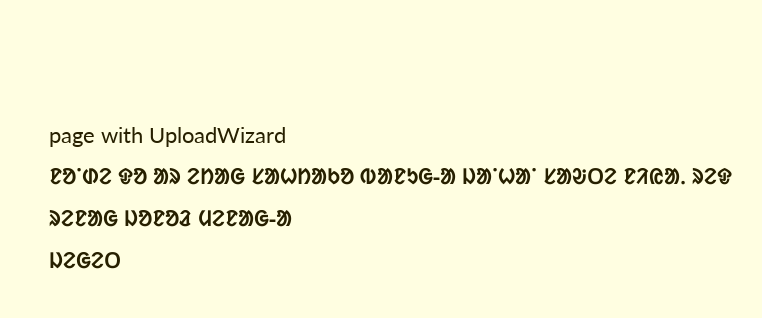page with UploadWizard
ᱱᱚᱸᱰᱮ ᱫᱚ ᱟᱨ ᱮᱴᱟᱜ ᱥᱟᱦᱴᱟᱠᱚ ᱵᱟᱱᱩᱜ-ᱟ ᱡᱟᱸᱦᱟᱸ ᱥᱟᱶᱛᱮ ᱱᱤᱭᱟᱹ ᱨᱮᱫ ᱨᱮᱱᱟᱜ ᱡᱚᱱᱚᱲ ᱢᱮᱱᱟᱜ-ᱟ
ᱡᱮᱜᱮᱛ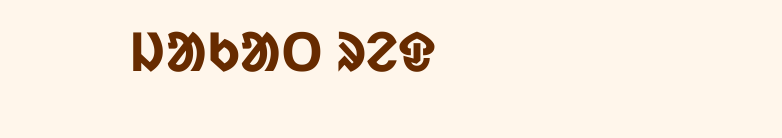ᱡᱟᱠᱟᱛ ᱨᱮᱫ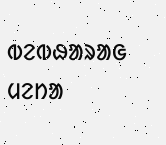ᱵᱮᱵᱷᱟᱨᱟᱜ
ᱢᱮᱴᱟ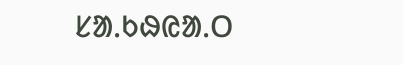ᱥᱟᱹᱠᱷᱭᱟᱹᱛ